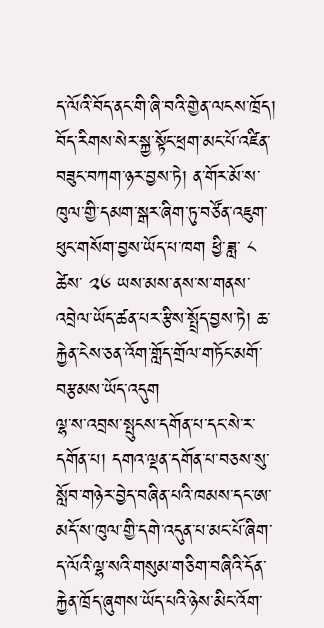ད་ལོའི་བོད་ནང་གི་ཞི་བའི་གྱེན་ལངས་ཁྲོད། བོད་རིགས་སེར་སྐྱ་སྟོང་ཕྲག་མང་པོ་འཛིན་བཟུང་བཀག་ཉར་བྱས་ཏེ། ན་གོར་མོ་ས་ཁུལ་གྱི་དམག་སྒར་ཞིག་ཏུ་བཙོན་འཇུག་ཕུང་གསོག་བྱས་ཡོད་པ་ཁག ཕྱི་ཟླ་ ༨ ཚེས་ ༢༦ ཡས་མས་ནས་ས་གནས་འབྲེལ་ཡོད་ཚན་པར་རྩིས་སྤྲོད་བྱས་ཏེ། ཆ་རྐྱེན་ངེས་ཅན་འོག་གློད་གྲོལ་གཏོང་མགོ་བརྩམས་ཡོད་འདུག
ལྷ་ས་འབྲས་སྤུངས་དགོན་པ་དང་སེ་ར་དགོན་པ། དགའ་ལྡན་དགོན་པ་བཅས་སུ་སློབ་གཉེར་བྱེད་བཞིན་པའི་ཁམས་དང་ཨ་མདོ་ས་ཁུལ་གྱི་དགེ་འདུན་པ་མང་པོ་ཞིག་ད་ལོའི་ལྷ་སའི་གསུམ་གཅིག་བཞིའི་དོན་རྐྱེན་ཁྲོད་ཞུགས་ཡོད་པའི་ཉེས་མིང་འོག་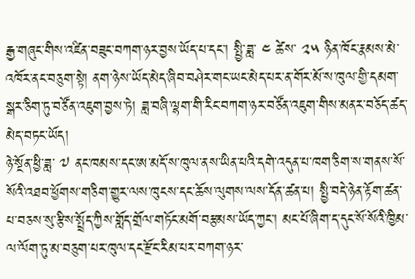རྒྱ་གཞུང་གིས་འཛིན་བཟུང་བཀག་ཉར་བྱས་ཡོད་པ་དང་། སྤྱི་ཟླ་ ༤ ཚེས་ ༢༥ ཉིན་ཁོང་རྣམས་མེ་འཁོར་ནང་བཅུག་སྟེ། ནག་ཉེས་ཡོད་མེད་ཞིབ་བཤེར་གང་ཡང་མེད་པར་ན་གོར་མོ་ས་ཁུལ་གྱི་དམག་སྒར་ཅིག་ཏུ་བཙོན་འཇུག་བྱས་ཏེ། ཟླ་བཞི་ལྷག་གི་རིང་བཀག་ཉར་བཙོན་འཇུག་གིས་མནར་བཅོད་ཚད་མེད་བཏང་ཡོད།
ཉེ་སྔོན་ཕྱི་ཟླ་ ༧ ནང་ཁམས་དང་ཨ་མདོ་ས་ཁུལ་ནས་ཡིན་པའི་དགེ་འདུན་པ་ཁག་ཅིག་ས་གནས་སོ་སོའི་འཐབ་ཕྱོགས་གཅིག་གྱུར་ལས་ཁུངས་དང་ཆོས་ལུགས་ལས་དོན་ཚན་པ། སྤྱི་བདེ་ཉེན་རྟོག་ཚན་པ་བཅས་སུ་རྩིས་སྤྲོད་ཀྱིས་གློད་གྲོལ་གཏོང་མགོ་བརྩམས་ཡོད་ཀྱང་། མང་པོ་ཞིག་ད་དུང་སོ་སོའི་ཁྱིམ་ལ་ལོག་ཏུ་མ་བཅུག་པར་ཁུལ་དང་རྫོང་རིམ་པར་བཀག་ཉར་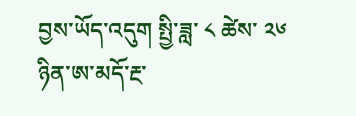བྱས་ཡོད་འདུག སྤྱི་ཟླ་ ༨ ཚེས་ ༢༦ ཉིན་ཨ་མདོ་རྔ་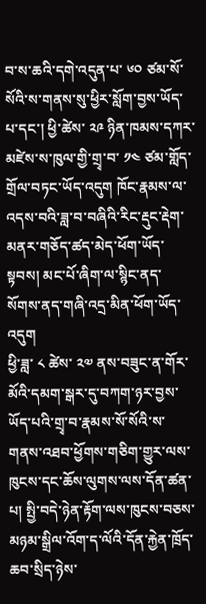བ་ས་ཆའི་དགེ་འདུན་པ་ ༦༠ ཙམ་སོ་སོའི་ས་གནས་སུ་ཕྱིར་སློག་བྱས་ཡོད་པ་དང་། ཕྱི་ཚེས་ ༢༩ ཉིན་ཁམས་དཀར་མཛེས་ས་ཁུལ་གྱི་གྲྭ་བ་ ༡༤ ཙམ་གློད་གྲོལ་བཏང་ཡོད་འདུག ཁོང་རྣམས་ལ་འདས་བའི་ཟླ་བ་བཞིའི་རིང་རྡུང་རྡེག་མནར་གཅོད་ཚད་མེད་ཕོག་ཡོད་སྟབས། མང་པོ་ཞིག་ལ་སྙིང་ནད་སོགས་ནད་གཞི་འདྲ་མིན་ཕོག་ཡོད་འདུག
ཕྱི་ཟླ་ ༨ ཚེས་ ༢༧ ནས་བཟུང་ན་གོར་མོའི་དམག་སྒར་དུ་བཀག་ཉར་བྱས་ཡོད་པའི་གྲྭ་བ་རྣམས་སོ་སོའི་ས་གནས་འཐབ་ཕྱོགས་གཅིག་གྱུར་ལས་ཁུངས་དང་ཆོས་ལུགས་ལས་དོན་ཚན་པ། སྤྱི་བདེ་ཉེན་རྟོག་ལས་ཁུངས་བཅས་མཉམ་སྒྲིལ་འོག་ད་ལོའི་དོན་རྐྱེན་ཁྲོད་ཆབ་སྲིད་ཉེས་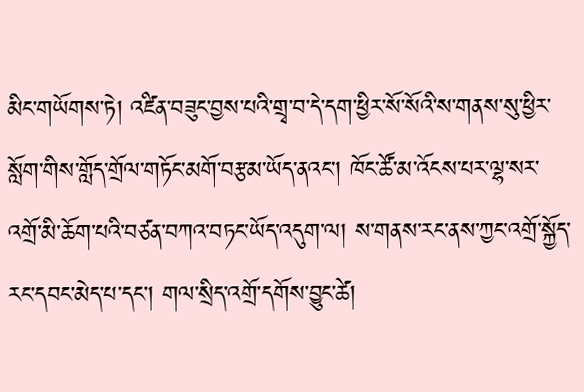མིང་གཡོགས་ཏེ། འཛིན་བཟུང་བྱས་པའི་གྲྭ་བ་དེ་དག་ཕྱིར་སོ་སོའི་ས་གནས་སུ་ཕྱིར་སློག་གིས་གློད་གྲོལ་གཏོང་མགོ་བརྩམ་ཡོད་ནའང་། ཁོང་ཚོ་མ་འོངས་པར་ལྷ་སར་འགྲོ་མི་ཆོག་པའི་བཙན་བཀའ་བཏང་ཡོད་འདུག་ལ། ས་གནས་རང་ནས་ཀྱང་འགྲོ་སྐྱོད་རང་དབང་མེད་པ་དང་། གལ་སྲིད་འགྲོ་དགོས་བྱུང་ཚེ།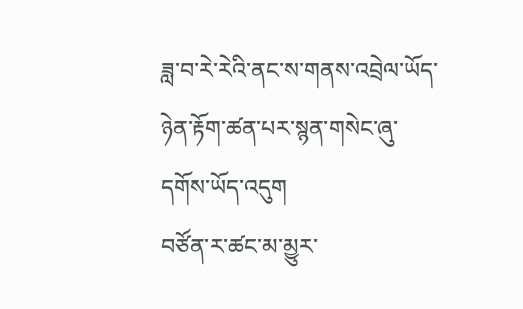ཟླ་བ་རེ་རེའི་ནང་ས་གནས་འབྲེལ་ཡོད་ཉེན་རྟོག་ཚན་པར་སྙན་གསེང་ཞུ་དགོས་ཡོད་འདུག
བཙོན་ར་ཚང་མ་མྱུར་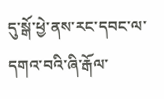དུ་སྒོ་ཕྱེ་ནས་རང་དབང་ལ་དགའ་བའི་ཞི་རྒོལ་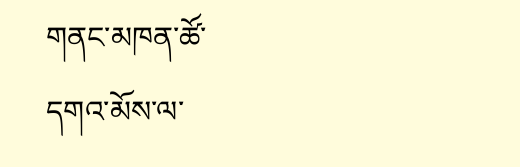གནང་མཁན་ཚོ་དགའ་མོས་ལ་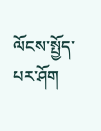ལོངས་སྤྱོད་པར་ཤོག